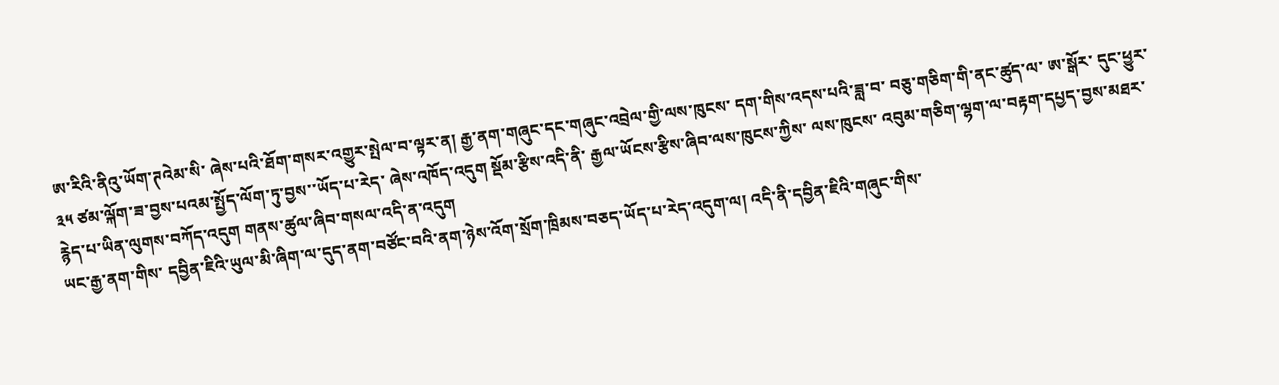ཨ་རིའི་ནིའུ་ཡོག་ཊའེམ་སི་ ཞེས་པའི་ཐོག་གསར་འགྱུར་སྤེལ་བ་ལྟར་ན། རྒྱ་ནག་གཞུང་དང་གཞུང་འབྲེལ་གྱི་ལས་ཁུངས་ དག་གིས་འདས་པའི་ཟླ་བ་ བཅུ་གཅིག་གི་ནང་ཚུད་ལ་ ཨ་སྒོར་ དུང་ཕྱུར་ ༣༥ ཙམ་ལྐོག་ཟ་བྱས་པའམ་སྤྱོད་ལོག་ཏུ་བྱས་་ཡོད་པ་རེད་ ཞེས་འཁོད་འདུག སྡོམ་རྩིས་འདི་ནི་ རྒྱལ་ཡོངས་རྩིས་ཞིབ་ལས་ཁུངས་ཀྱིས་ ལས་ཁུངས་ འབུམ་གཅིག་ལྷག་ལ་བརྟག་དཔྱད་བྱས་མཐར་རྙེད་པ་ཡིན་ལུགས་བཀོད་འདུག གནས་ཚུལ་ཞིབ་གསལ་འདི་ན་འདུག
ཡང་རྒྱ་ནག་གིས་ དབྱིན་ཇིའི་ཡུལ་མི་ཞིག་ལ་དུད་ནག་བཙོང་བའི་ནག་ཉེས་འོག་སྲོག་ཁྲིམས་བཅད་ཡོད་པ་རེད་འདུག་ལ། འདི་ནི་དབྱིན་ཇིའི་གཞུང་གིས་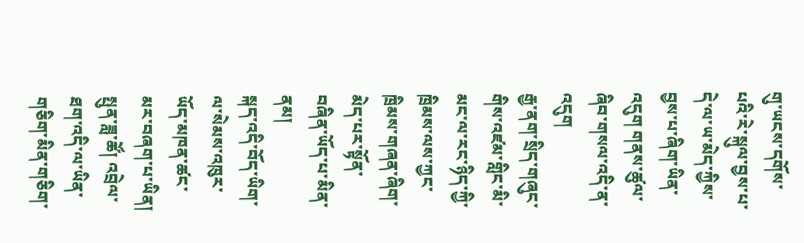གུ་ཡངས་དགོས་པའི་རེ་སྐུལ་བྱས་པ་དེ་ལ་ཡ་མེད་ཀྱིས་བྱས་པ་ཞིག་ཡིན་འདུག གནས་ཚུལ་ཞིབ་གསལ་འདི་ན་འདུག
རྒྱ་ནག་སྲིད་གཞུང་གིས་འཛམ་གླིང་མི་མང་ལ་རང་ཉིད་ཀྱི་ཁྲིམས་ལས་ཀྱང་ཁྲིམས་གཞན་ཞིག་མེད་པར་སྟོན་བཞིན་ཡོད་པ་མིན་ནམ།
སྐད་འདི་བོད་ཡིག་ལ་སེམས་འཁུར་ཡོད་མཁན་ཚང་མར་བཞག་པ་ཡིན།
སྤུན་ཟླ་ཚོ། འབྲེལ་ཐག་འདི་ལ་ཡིན་གཅིག་མིན་གཅིག་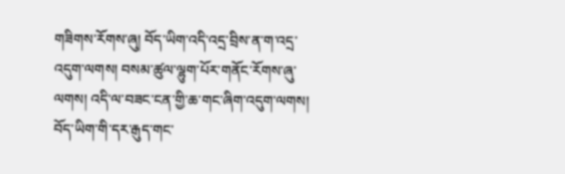གཟིགས་རོགས་ཞུ། བོད་ཡིག་འདི་འདྲ་བྲིས་ན་ག་འདྲ་འདུག་ལགས། བསམ་ཚུལ་ལྷུག་པོར་གནོང་རོགས་ཞུ་ལགས། འདི་ལ་བཟང་ངན་གྱི་ཆ་གང་ཞིག་འདུག་ལགས། བོད་ཡིག་གི་དར་རྒུད་གང་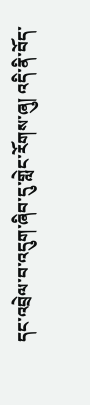དང་འབྲེལ་བ་འདུག་ཞིབ་དུ་གླེང་རོགས་ཞུ། འདི་ནི་བོད་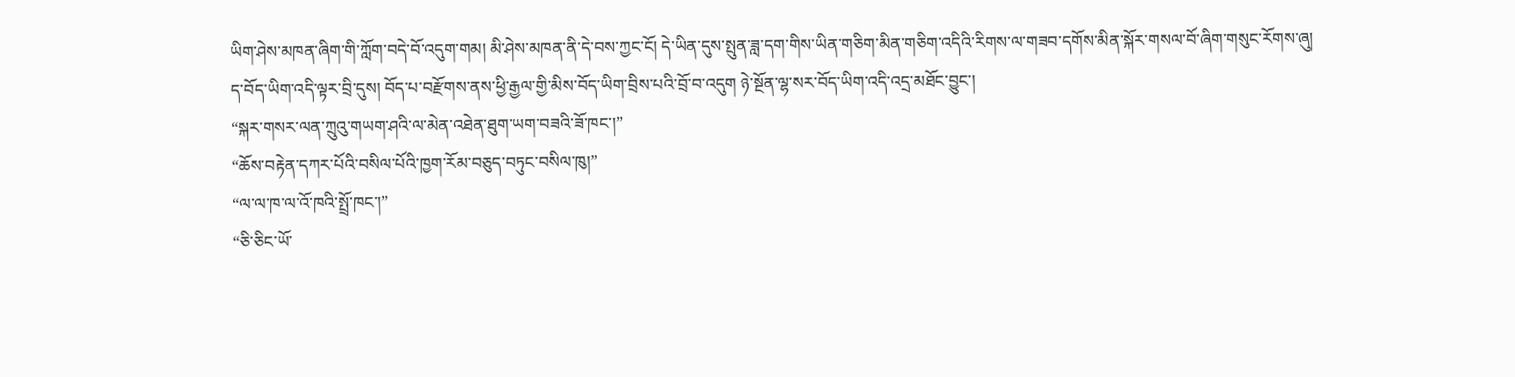ཡིག་ཤེས་མཁན་ཞིག་གི་ཀློག་བདེ་བོ་འདུག་གམ། མི་ཤེས་མཁན་ནི་དེ་བས་ཀྱང་ངོ། དེ་ཡིན་དུས་སྤུན་ཟླ་དག་གིས་ཡིན་གཅིག་མིན་གཅིག་འདིའི་རིགས་ལ་གཟབ་དགོས་མིན་སྐོར་གསལ་བོ་ཞིག་གསུང་རོགས་ཞུ།
ད་བོད་ཡིག་འདི་ལྟར་བྲི་དུས། བོད་པ་བརྫོགས་ནས་ཕྱི་རྒྱལ་གྱི་མིས་བོད་ཡིག་བྲིས་པའི་བྲོ་བ་འདུག ཉེ་སྔོན་ལྷ་སར་བོད་ཡིག་འདི་འདྲ་མཐོང་བྱུང་།
“སྐར་གསར་ལན་ཀྲུའུ་གཡག་ཤའི་ལ་མེན་འཐེན་ཐུག་ཡག་བཟའི་ཟོ་ཁང་།”
“ཆོས་བརྟེན་དཀར་པོའི་བསིལ་པོའི་ཁྱག་རོམ་བཅུད་བཏུང་བསིལ་ཁུ།”
“ལ་ལ་ཁ་ལ་འོ་ཁའི་སྤྲོ་ཁང་།”
“ཅི་ཅིང་ཡོ་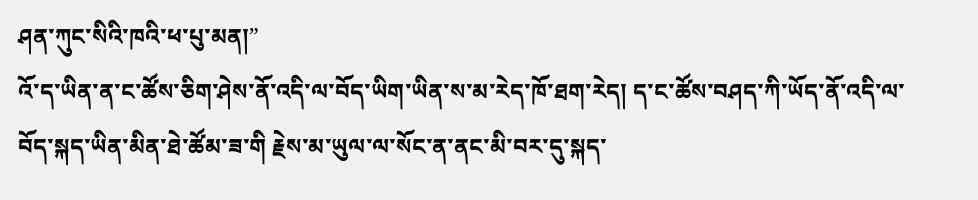ཤན་ཀུང་སིའི་ཁའི་ཕ་པུ་མན།”
འོ་ད་ཡིན་ན་ང་ཚོས་ཅིག་ཤེས་ནོ་འདི་ལ་བོད་ཡིག་ཡིན་ས་མ་རེད་ཁོ་ཐག་རེད། ད་ང་ཚོས་བཤད་ཀི་ཡོད་ནོ་འདི་ལ་བོད་སྐད་ཡིན་མིན་ཐེ་ཚོམ་ཟ་གི རྗེས་མ་ཡུལ་ལ་སོང་ན་ནང་མི་བར་དུ་སྐད་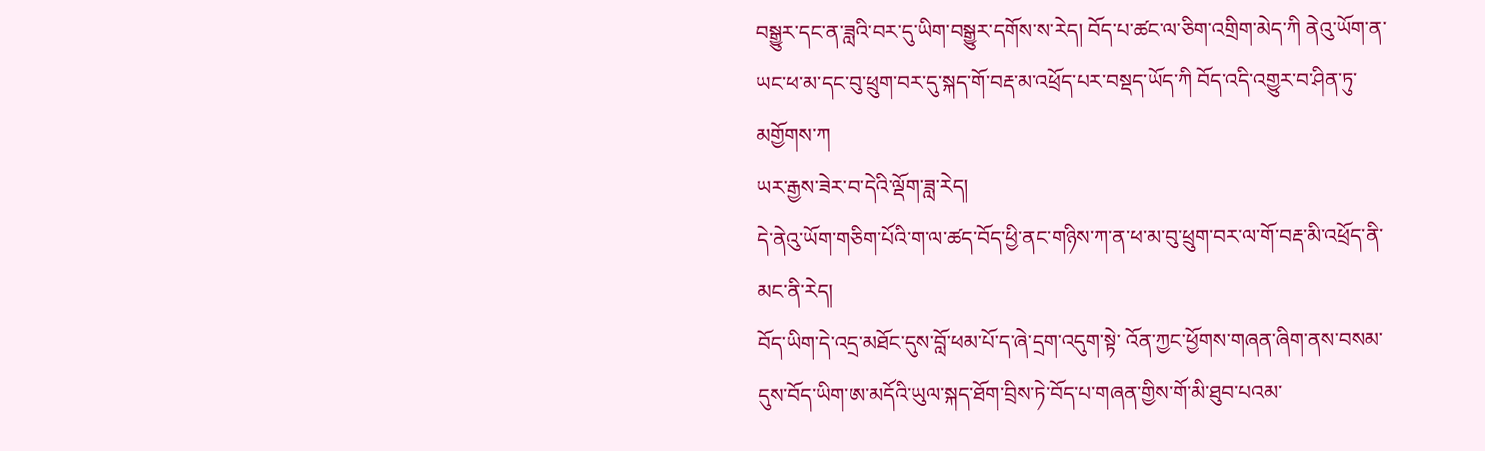བསྒྱུར་དང་ན་ཟླའི་བར་དུ་ཡིག་བསྒྱུར་དགོས་ས་རེད། བོད་པ་ཚང་ལ་ཅིག་འགྲིག་མེད་ཀི ནེའུ་ཡོག་ན་ཡང་ཕ་མ་དང་བུ་ཕྲུག་བར་དུ་སྐད་གོ་བརྡ་མ་འཕྲོད་པར་བསྡད་ཡོད་ཀི བོད་འདི་འགྱུར་བ་ཤིན་ཏུ་མགྱོགས་ཀ
ཡར་རྒྱས་ཟེར་བ་དེའི་ལྡོག་ཟླ་རེད།
དེ་ནེའུ་ཡོག་གཅིག་པོའི་ག་ལ་ཚད་བོད་ཕྱི་ནང་གཉིས་ཀ་ན་ཕ་མ་བུ་ཕྲུག་བར་ལ་གོ་བརྡ་མི་འཕྲོད་ནི་མང་ནི་རེད།
བོད་ཡིག་དེ་འདྲ་མཐོང་དུས་བློ་ཕམ་པོ་ད་ཞེ་དྲག་འདུག་སྟེ་ འོན་ཀྱང་ཕྱོགས་གཞན་ཞིག་ནས་བསམ་དུས་བོད་ཡིག་ཨ་མདོའི་ཡུལ་སྐད་ཐོག་བྲིས་ཏེ་བོད་པ་གཞན་གྱིས་གོ་མི་ཐུབ་པའམ་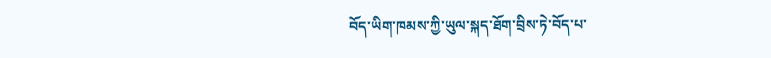བོད་ཡིག་ཁམས་ཀྱི་ཡུལ་སྐད་ཐོག་བྲིས་ཏེ་བོད་པ་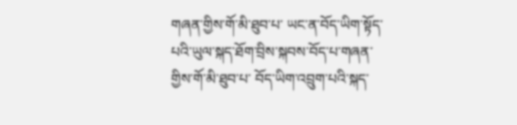གཞན་གྱིས་གོ་མི་ཐུབ་པ་ ཡང་ན་བོད་ཡིག་སྟོད་པའི་ཡུལ་སྐད་ཐོག་བྲིས་སྐབས་བོད་པ་གཞན་གྱིས་གོ་མི་ཐུབ་པ་ བོད་ཡིག་འབྲུག་པའི་སྐད་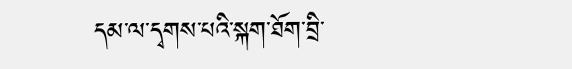དམ་ལ་དྭགས་པའི་སྐག་ཐོག་བྲི་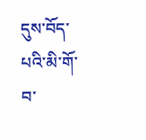དུས་བོད་པའི་མི་གོ་བ་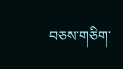བཅས་གཅིག་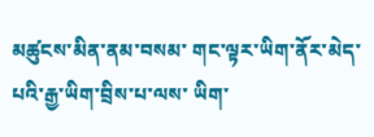མཚུངས་མིན་ནམ་བསམ་ གང་ལྟར་ཡིག་ནོར་མེད་པའི་རྒྱ་ཡིག་བྲིས་པ་ལས་ ཡིག་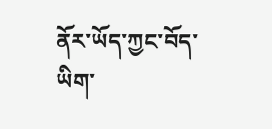ནོར་ཡོད་ཀྱང་བོད་ཡིག་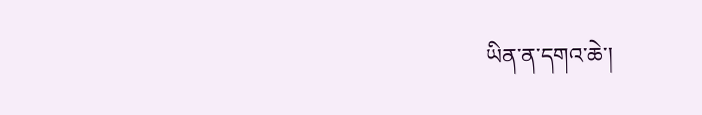ཡིན་ན་དགའ་ཆེ་།